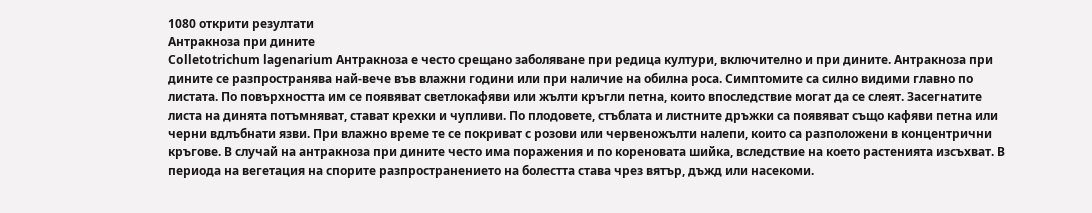1080 открити резултати
Антракноза при дините
Colletotrichum lаgеnаrium Антракноза е често срещано заболяване при редица култури, включително и при дините. Антракноза при дините се разпространява най-вече във влажни години или при наличие на обилна роса. Симптомите са силно видими главно по листата. По повърхността им се появяват светлокафяви или жълти кръгли петна, които впоследствие могат да се слеят. Засегнатите листа на динята потъмняват, стават крехки и чупливи. По плодовете, стъблата и листните дръжки са появяват също кафяви петна или черни вдлъбнати язви. При влажно време те се покриват с розови или червеножълти налепи, които са разположени в концентрични кръгове. В случай на антракноза при дините често има поражения и по кореновата шийка, вследствие на което растенията изсъхват. В периода на вегетация на спорите разпространението на болестта става чрез вятър, дъжд или насекоми.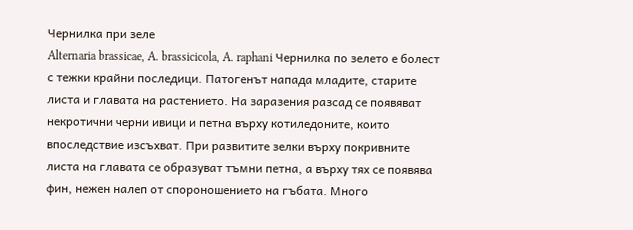Чернилка при зеле
Alternaria brassicae, A. brassicicola, A. raphani Чернилка по зелето е болест с тежки крайни последици. Патогенът напада младите, старите листа и главата на растението. На заразения разсад се появяват некротични черни ивици и петна върху котиледоните, които впоследствие изсъхват. При развитите зелки върху покривните листа на главата се образуват тъмни петна, а върху тях се появява фин, нежен налеп от спороношението на гъбата. Много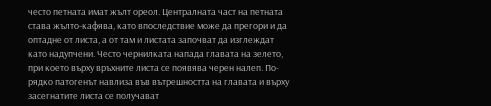често петната имат жълт ореол. Централната част на петната става жълто-кафява, като впоследствие може да прегори и да оптадне от листа, а от там и листата започват да изглеждат като надупчени. Често чернилката напада главата на зелето, при което върху връхните листа се появява черен налеп. По-рядко патогенът навлиза във вътрешността на главата и върху засегнатите листа се получават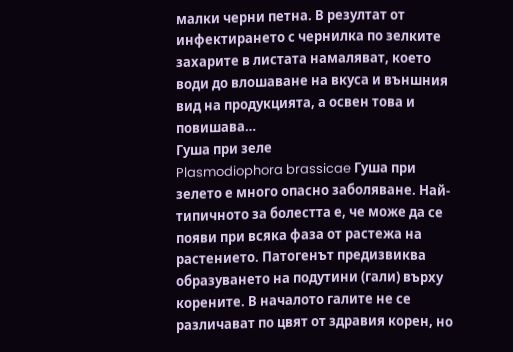малки черни петна. В резултат от инфектирането с чернилка по зелките захарите в листата намаляват, което води до влошаване на вкуса и външния вид на продукцията, а освен това и повишава…
Гуша при зеле
Plasmodiophora brassicae Гуша при зелето е много опасно заболяване. Най-типичното за болестта е, че може да се появи при всяка фаза от растежа на растението. Патогенът предизвиква образуването на подутини (гали) върху корените. В началото галите не се различават по цвят от здравия корен, но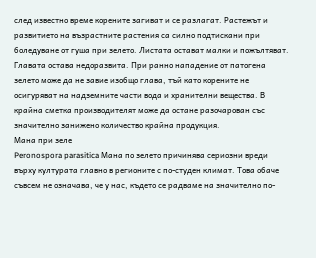след известно време корените загиват и се разлагат. Растежът и развитието на възрастните растения са силно подтискани при боледуване от гуша при зелето. Листата остават малки и пожълтяват. Главата остава недоразвита. При ранно нападение от патогена зелето може да не завие изобщо главa, тъй като корените не осигуряват на надземните части вода и хранителни вещества. В крайна сметка производителят може да остане разочарован със значително занижено количество крайна продукция.
Мана при зеле
Peronospora parasitica Мана по зелето причинява сериозни вреди върху културата главно в регионите с по-студен климат. Това обаче съвсем не означава, че у нас, където се радваме на значително по-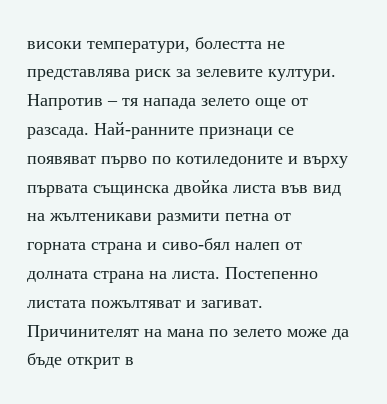високи температури, болестта не представлява риск за зелевите култури. Напротив – тя напада зелето още от разсада. Най-ранните признаци се появяват първо по котиледоните и върху първата същинска двойка листа във вид на жълтеникави размити петна от горната страна и сиво-бял налеп от долната страна на листа. Постепенно листата пожълтяват и загиват. Причинителят на мана по зелето може да бъде открит в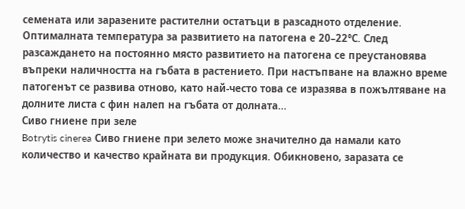семената или заразените растителни остатъци в разсадното отделение. Оптималната температура за развитието на патогена е 20–22°С. След разсаждането на постоянно място развитието на патогена се преустановява въпреки наличността на гъбата в растението. При настъпване на влажно време патогенът се развива отново, като най-често това се изразява в пожълтяване на долните листа с фин налеп на гъбата от долната…
Сиво гниене при зеле
Botrytis cinerea Сиво гниене при зелето може значително да намали като количество и качество крайната ви продукция. Обикновено, заразата се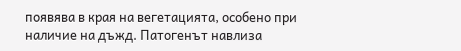появява в края на вегетацията, особено при наличие на дъжд. Патогенът навлиза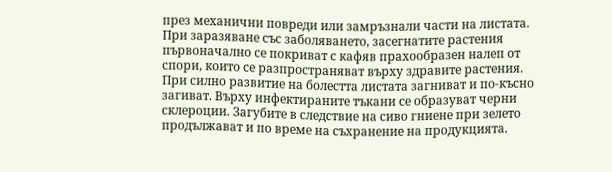през механични повреди или замръзнали части на листата. При заразяване със заболяването, засегнатите растения първоначално се покриват с кафяв прахообразен налеп от спори, които се разпространяват върху здравите растения. При силно развитие на болестта листата загниват и по-късно загиват. Върху инфектираните тъкани се образуват черни склероции. Загубите в следствие на сиво гниене при зелето продължават и по време на съхранение на продукцията.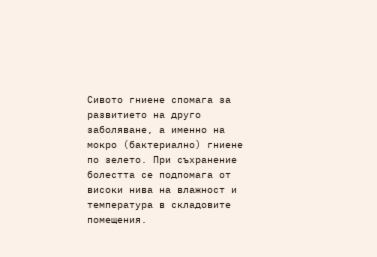Сивото гниене спомага за развитието на друго заболяване, а именно на мокро (бактериално) гниене по зелето. При съхранение болестта се подпомага от високи нива на влажност и температура в складовите помещения.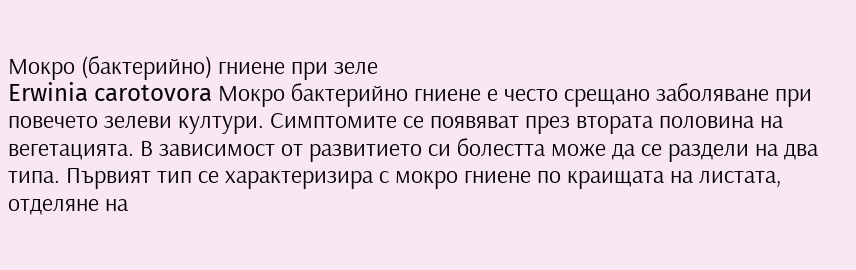Мокро (бактерийно) гниене при зеле
Erwinia carotovora Мокро бактерийно гниене е често срещано заболяване при повечето зелеви култури. Симптомите се появяват през втората половина на вегетацията. В зависимост от развитието си болестта може да се раздели на два типа. Първият тип се характеризира с мокро гниене по краищата на листата, отделяне на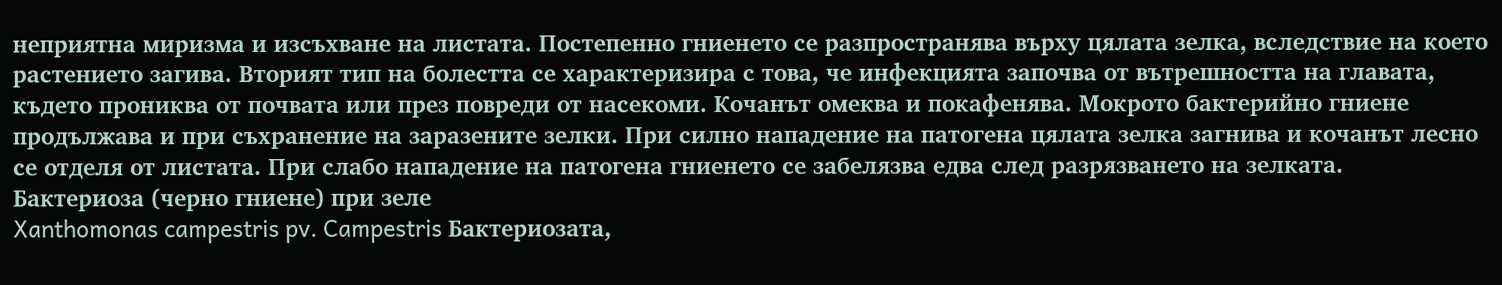неприятна миризма и изсъхване на листата. Постепенно гниенето се разпространява върху цялата зелка, вследствие на което растението загива. Вторият тип на болестта се характеризира с това, че инфекцията започва от вътрешността на главата, където прониква от почвата или през повреди от насекоми. Кочанът омеква и покафенява. Мокрото бактерийно гниене продължава и при съхранение на заразените зелки. При силно нападение на патогена цялата зелка загнива и кочанът лесно се отделя от листата. При слабо нападение на патогена гниенето се забелязва едва след разрязването на зелката.
Бактериоза (черно гниене) при зеле
Xanthomonas campestris pv. Campestris Бактериозата,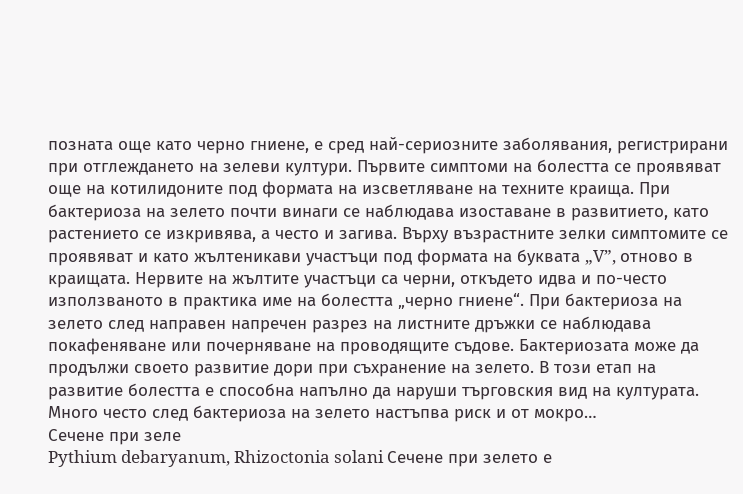позната още като черно гниене, е сред най-сериозните заболявания, регистрирани при отглеждането на зелеви култури. Първите симптоми на болестта се проявяват още на котилидоните под формата на изсветляване на техните краища. При бактериоза на зелето почти винаги се наблюдава изоставане в развитието, като растението се изкривява, а често и загива. Върху възрастните зелки симптомите се проявяват и като жълтеникави участъци под формата на буквата „V”, отново в краищата. Нервите на жълтите участъци са черни, откъдето идва и по-често използваното в практика име на болестта „черно гниене“. При бактериоза на зелето след направен напречен разрез на листните дръжки се наблюдава покафеняване или почерняване на проводящите съдове. Бактериозата може да продължи своето развитие дори при съхранение на зелето. В този етап на развитие болестта е способна напълно да наруши търговския вид на културата. Много често след бактериоза на зелето настъпва риск и от мокро…
Сечене при зеле
Pythium debaryanum, Rhizoctonia solani Сечене при зелето е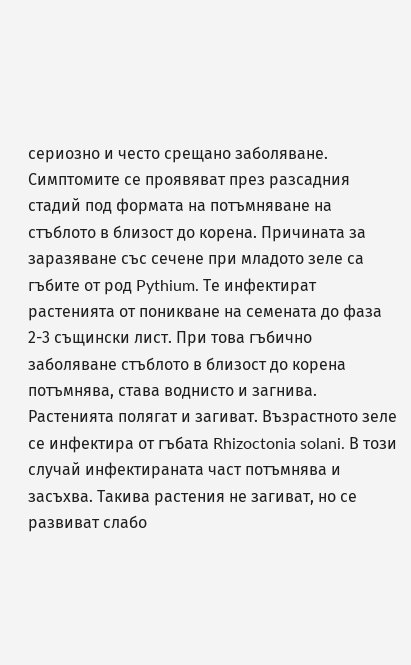сериозно и често срещано заболяване. Симптомите се проявяват през разсадния стадий под формата на потъмняване на стъблото в близост до корена. Причината за заразяване със сечене при младото зеле са гъбите от род Pythium. Те инфектират растенията от поникване на семената до фаза 2-3 същински лист. При това гъбично заболяване стъблото в близост до корена потъмнява, става воднисто и загнива. Растенията полягат и загиват. Възрастното зеле се инфектира от гъбата Rhizoctonia solani. В този случай инфектираната част потъмнява и засъхва. Такива растения не загиват, но се развиват слабо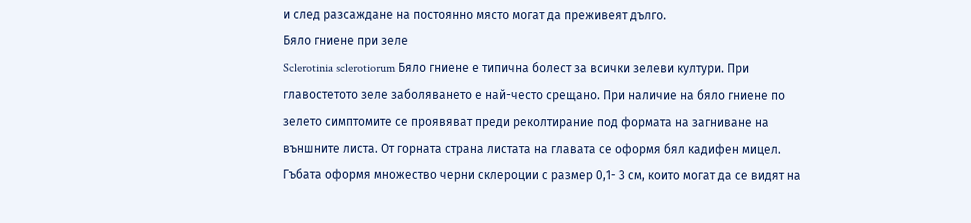и след разсаждане на постоянно място могат да преживеят дълго.
Бяло гниене при зеле
Sclerotinia sclerotiorum Бяло гниене е типична болест за всички зелеви култури. При главостетото зеле заболяването е най-често срещано. При наличие на бяло гниене по зелето симптомите се проявяват преди реколтирание под формата на загниване на външните листа. От горната страна листата на главата се оформя бял кадифен мицел. Гъбата оформя множество черни склероции с размер 0,1- 3 см, които могат да се видят на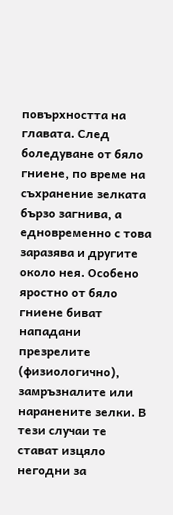повърхността на главата. След боледуване от бяло гниене, по време на съхранение зелката бързо загнива, а едновременно с това заразява и другите около нея. Особено яростно от бяло гниене биват нападани презрелите (физиологично), замръзналите или наранените зелки. В тези случаи те стават изцяло негодни за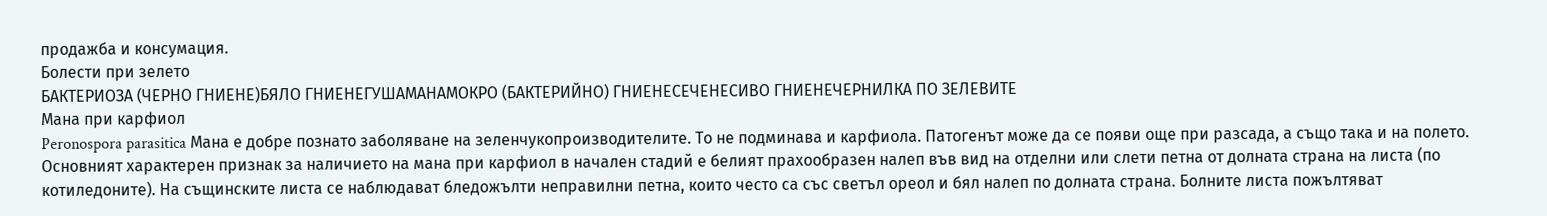продажба и консумация.
Болести при зелето
БАКТЕРИОЗА (ЧЕРНО ГНИЕНЕ)БЯЛО ГНИЕНЕГУШАМАНАМОКРО (БАКТЕРИЙНО) ГНИЕНЕСЕЧЕНЕСИВО ГНИЕНЕЧЕРНИЛКА ПО ЗЕЛЕВИТЕ
Мана при карфиол
Peronospora parasitica Мана е добре познато заболяване на зеленчукопроизводителите. То не подминава и карфиола. Патогенът може да се появи още при разсада, а също така и на полето. Основният характерен признак за наличието на мана при карфиол в начален стадий е белият прахообразен налеп във вид на отделни или слети петна от долната страна на листа (по котиледоните). На същинските листа се наблюдават бледожълти неправилни петна, които често са със светъл ореол и бял налеп по долната страна. Болните листа пожълтяват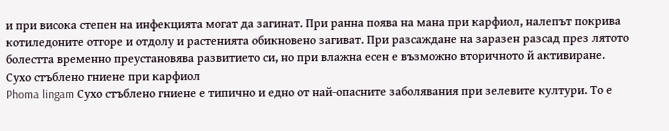и при висока степен на инфекцията могат да загинат. При ранна поява на мана при карфиол, налепът покрива котиледоните отгоре и отдолу и растенията обикновено загиват. При разсаждане на заразен разсад през лятото болестта временно преустановява развитието си, но при влажна есен е възможно вторичното й активиране.
Сухо стъблено гниене при карфиол
Phoma lingam Сухо стъблено гниене е типично и едно от най-опасните заболявания при зелевите култури. То е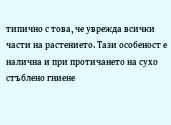типично с това, че уврежда всички части на растението. Тази особеност е налична и при протичането на сухо стъблено гниене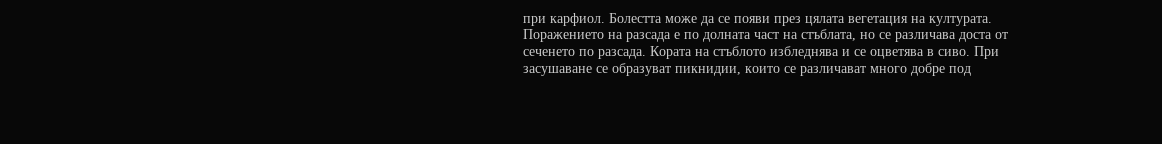при карфиол. Болестта може да се появи през цялата вегетация на културата. Поражението на разсада е по долната част на стъблата, но се различава доста от сеченето по разсада. Кората на стъблото избледнява и се оцветява в сиво. При засушаване се образуват пикнидии, които се различават много добре под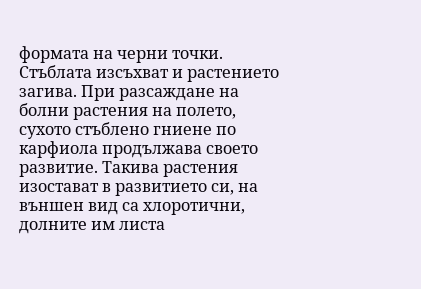формата на черни точки. Стъблата изсъхват и растението загива. При разсаждане на болни растения на полето, сухото стъблено гниене по карфиола продължава своето развитие. Такива растения изостават в развитието си, на външен вид са хлоротични, долните им листа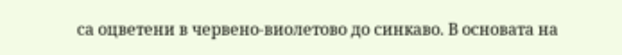са оцветени в червено-виолетово до синкаво. В основата на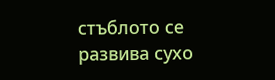стъблото се развива сухо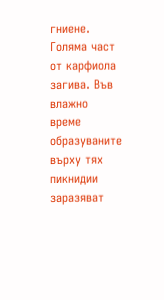гниене. Голяма част от карфиола загива. Във влажно време образуваните върху тях пикнидии заразяват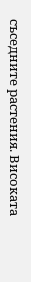съседните растения. Високата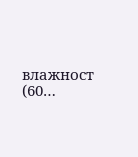влажност (60…